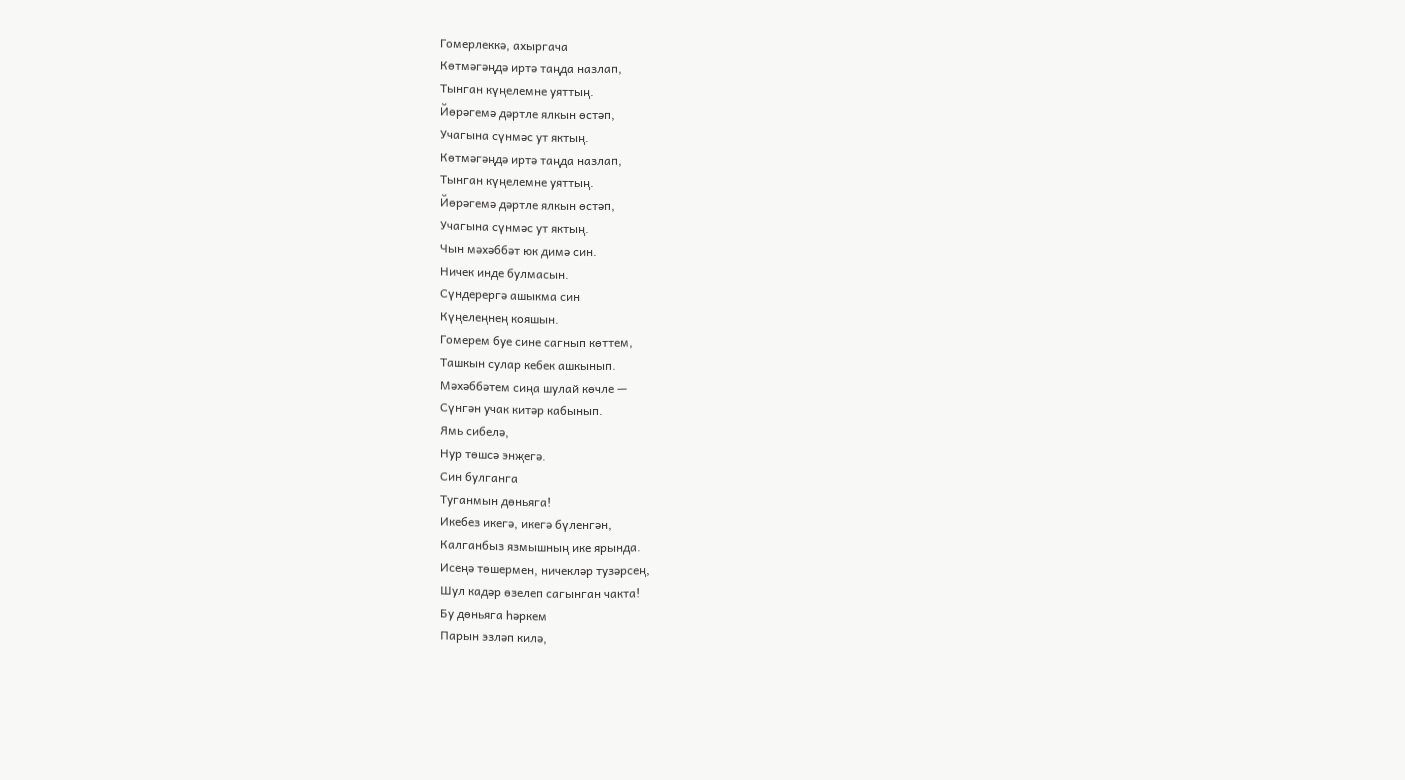Гомерлеккә, ахыргача
Көтмәгәңдә иртә таңда назлап,
Тынган күңелемне уяттың.
Йөрәгемә дәртле ялкын өстәп,
Учагына сүнмәс ут яктың.
Көтмәгәңдә иртә таңда назлап,
Тынган күңелемне уяттың.
Йөрәгемә дәртле ялкын өстәп,
Учагына сүнмәс ут яктың.
Чын мәхәббәт юк димә син.
Ничек инде булмасын.
Сүндерергә ашыкма син
Күңелеңнең кояшын.
Гомерем буе сине сагнып көттем,
Ташкын сулар кебек ашкынып.
Мәхәббәтем сиңа шулай көчле —
Сүнгән учак китәр кабынып.
Ямь сибелә,
Нур төшсә энҗегә.
Син булганга
Туганмын дөньяга!
Икебез икегә, икегә бүленгән,
Калганбыз язмышның ике ярында.
Исеңә төшермен, ничекләр тузәрсең,
Шул кадәр өзелеп сагынган чакта!
Бу дөньяга һәркем
Парын эзләп килә,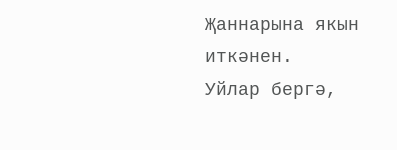Җаннарына якын иткәнен.
Уйлар бергә,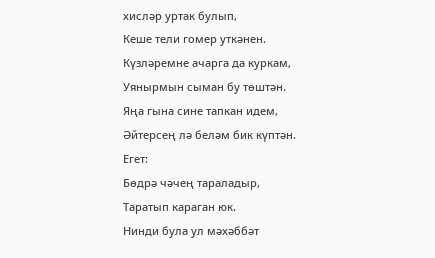хисләр уртак булып,
Кеше тели гомер уткәнен.
Күзләремне ачарга да куркам,
Уянырмын сыман бу төштән.
Яңа гына сине тапкан идем,
Әйтерсең лә беләм бик күптән.
Егет:
Бөдрә чәчең тараладыр,
Таратып караган юк.
Нинди була ул мәхәббәт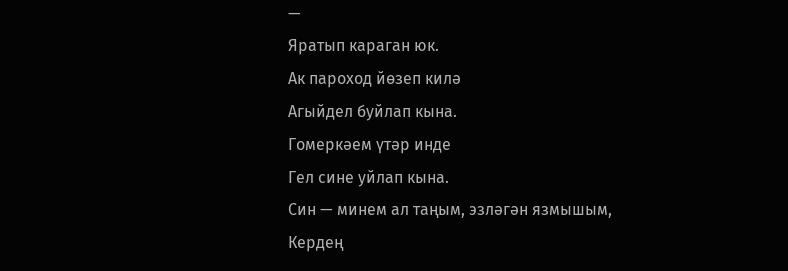—
Яратып караган юк.
Ак пароход йөзеп килә
Агыйдел буйлап кына.
Гомеркәем үтәр инде
Гел сине уйлап кына.
Син — минем ал таңым, эзләгән язмышым,
Кердең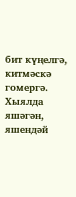бит күңелгә, китмәскә гомергә.
Хыялда яшәгән, яшендәй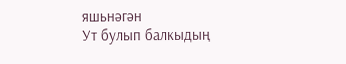яшьнәгән
Ут булып балкыдың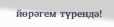йөрәгем түрендә!